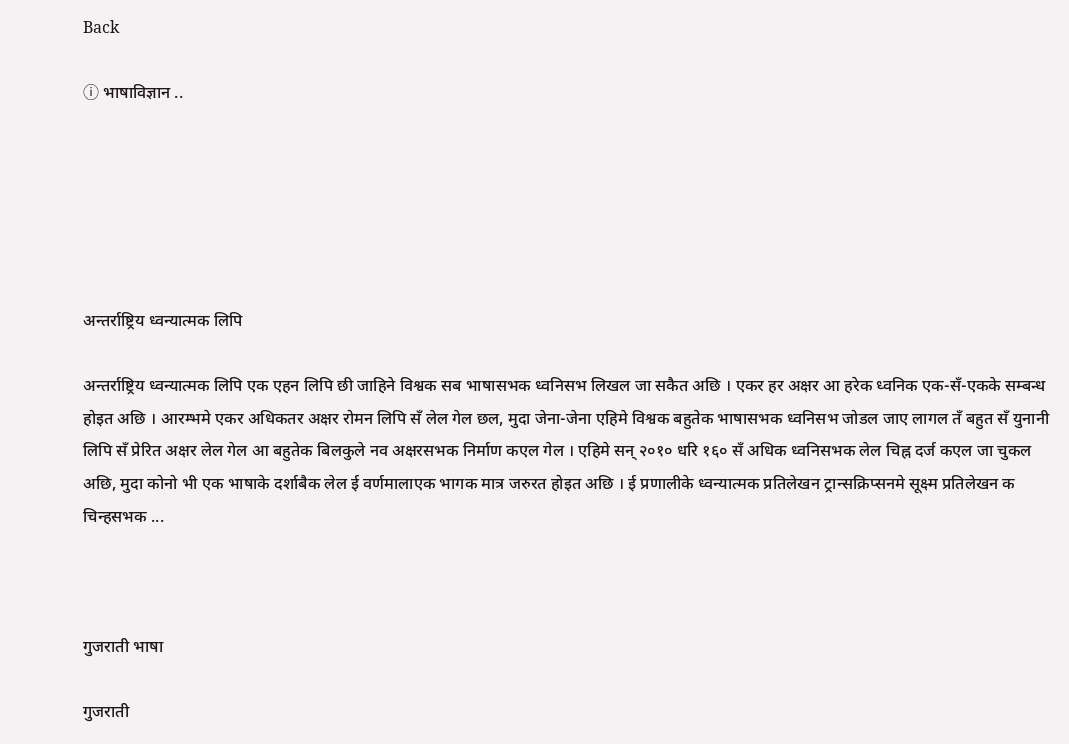Back

ⓘ भाषाविज्ञान ..






अन्तर्राष्ट्रिय ध्वन्यात्मक लिपि

अन्तर्राष्ट्रिय ध्वन्यात्मक लिपि एक एहन लिपि छी जाहिने विश्वक सब भाषासभक ध्वनिसभ लिखल जा सकैत अछि । एकर हर अक्षर आ हरेक ध्वनिक एक-सँ-एकके सम्बन्ध होइत अछि । आरम्भमे एकर अधिकतर अक्षर रोमन लिपि सँ लेल गेल छल, मुदा जेना-जेना एहिमे विश्वक बहुतेक भाषासभक ध्वनिसभ जोडल जाए लागल तँ बहुत सँ युनानी लिपि सँ प्रेरित अक्षर लेल गेल आ बहुतेक बिलकुले नव अक्षरसभक निर्माण कएल गेल । एहिमे सन् २०१० धरि १६० सँ अधिक ध्वनिसभक लेल चिह्न दर्ज कएल जा चुकल अछि, मुदा कोनो भी एक भाषाके दर्शाबैक लेल ई वर्णमालाएक भागक मात्र जरुरत होइत अछि । ई प्रणालीके ध्वन्यात्मक प्रतिलेखन ट्रान्सक्रिप्सनमे सूक्ष्म प्रतिलेखन क चिन्हसभक ...



गुजराती भाषा

गुजराती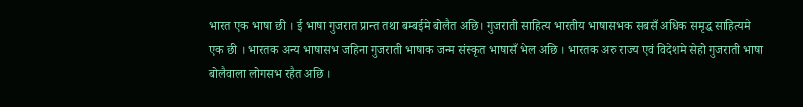भारत एक भाषा छी । ई भाषा गुजरात प्रान्त तथा बम्बईमे बोलैत अछि। गुजराती साहित्य भारतीय भाषासभक सबसँ अधिक समृद्ध साहित्यमे एक छी । भारतक अन्य भाषासभ जहिना गुजराती भाषाक जन्म संस्कृत भाषासँ भेल अछि । भारतक अरु राज्य एवं विदेशमे सेहो गुजराती भाषा बोलैवाला लोगसभ रहैत अछि ।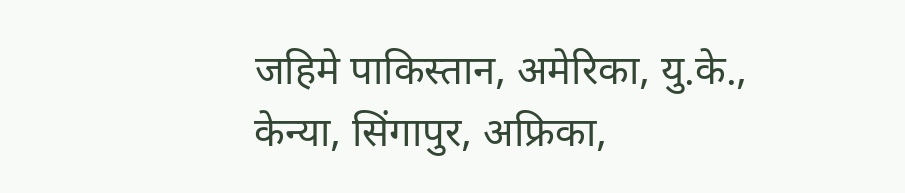जहिमे पाकिस्तान, अमेरिका, यु.के., केन्या, सिंगापुर, अफ्रिका,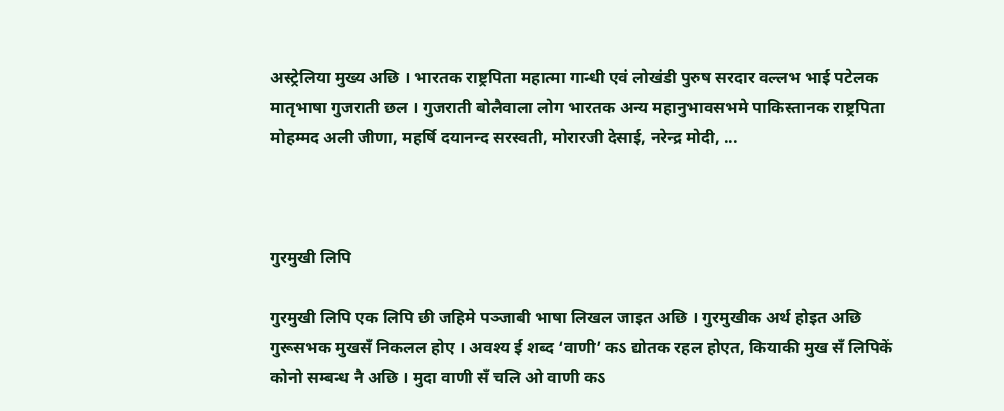अस्ट्रेलिया मुख्य अछि । भारतक राष्ट्रपिता महात्मा गान्धी एवं लोखंडी पुरुष सरदार वल्लभ भाई पटेलक मातृभाषा गुजराती छल । गुजराती बोलैवाला लोग भारतक अन्य महानुभावसभमे पाकिस्तानक राष्ट्रपिता मोहम्मद अली जीणा, महर्षि दयानन्द सरस्वती, मोरारजी देसाई, नरेन्द्र मोदी, ...



गुरमुखी लिपि

गुरमुखी लिपि एक लिपि छी जहिमे पञ्जाबी भाषा लिखल जाइत अछि । गुरमुखीक अर्थ होइत अछि गुरूसभक मुखसँ निकलल होए । अवश्य ई शब्द ‘वाणी’ कऽ द्योतक रहल होएत, कियाकी मुख सँ लिपिकें कोनो सम्बन्ध नै अछि । मुदा वाणी सँ चलि ओ वाणी कऽ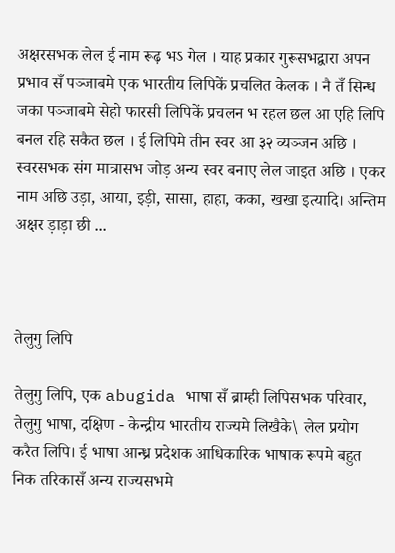अक्षरसभक लेल ई नाम रूढ़ भऽ गेल । याह प्रकार गुरूसभद्वारा अपन प्रभाव सँ पञ्जाबमे एक भारतीय लिपिकें प्रचलित केलक । नै तँ सिन्ध जका पञ्जाबमे सेहो फारसी लिपिकें प्रचलन भ रहल छल आ एहि लिपि बनल रहि सकैत छल । ई लिपिमे तीन स्वर आ ३२ व्यञ्जन अछि । स्वरसभक संग मात्रासभ जोड़ अन्य स्वर बनाए लेल जाइत अछि । एकर नाम अछि उड़ा, आया, इड़ी, सासा, हाहा, कका, खखा इत्यादि। अन्तिम अक्षर ड़ाड़ा छी ...



तेलुगु लिपि

तेलुगु लिपि, एक abugida भाषा सँ ब्राम्ही लिपिसभक परिवार, तेलुगु भाषा, दक्षिण - केन्द्रीय भारतीय राज्यमे लिखैके\ लेल प्रयोग करैत लिपि। ई भाषा आन्ध्र प्रदेशक आधिकारिक भाषाक रूपमे बहुत निक तरिकासँ अन्य राज्यसभमे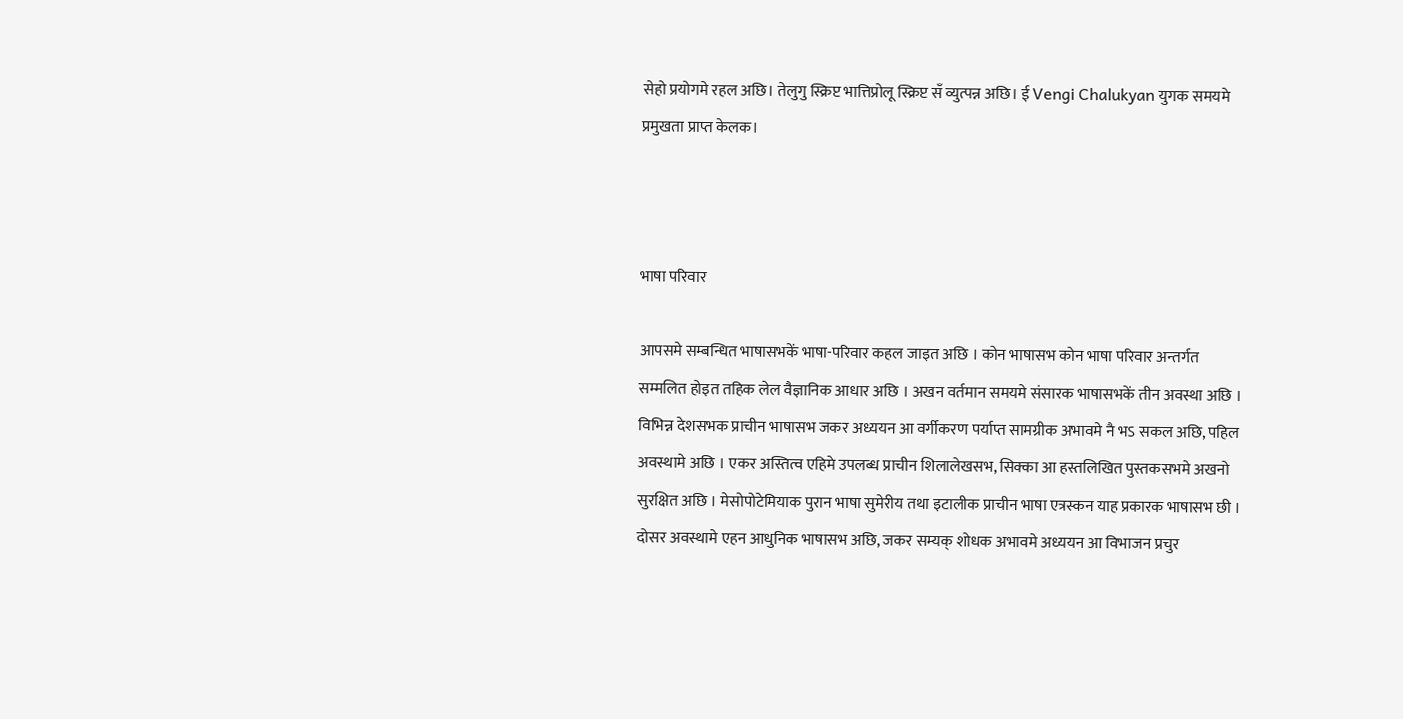सेहो प्रयोगमे रहल अछि। तेलुगु स्क्रिप्ट भात्तिप्रोलू स्क्रिप्ट सँ व्युत्पन्न अछि। ई Vengi Chalukyan युगक समयमे प्रमुखता प्राप्त केलक।



भाषा परिवार

आपसमे सम्बन्धित भाषासभकें भाषा-परिवार कहल जाइत अछि । कोन भाषासभ कोन भाषा परिवार अन्तर्गत सम्मलित होइत तहिक लेल वैज्ञानिक आधार अछि । अखन वर्तमान समयमे संसारक भाषासभकें तीन अवस्था अछि । विभिन्न देशसभक प्राचीन भाषासभ जकर अध्ययन आ वर्गीकरण पर्याप्त सामग्रीक अभावमे नै भऽ सकल अछि, पहिल अवस्थामे अछि । एकर अस्तित्व एहिमे उपलब्ध प्राचीन शिलालेखसभ, सिक्का आ हस्तलिखित पुस्तकसभमे अखनो सुरक्षित अछि । मेसोपोटेमियाक पुरान भाषा सुमेरीय तथा इटालीक प्राचीन भाषा एत्रस्कन याह प्रकारक भाषासभ छी । दोसर अवस्थामे एहन आधुनिक भाषासभ अछि, जकर सम्यक् शोधक अभावमे अध्ययन आ विभाजन प्रचुर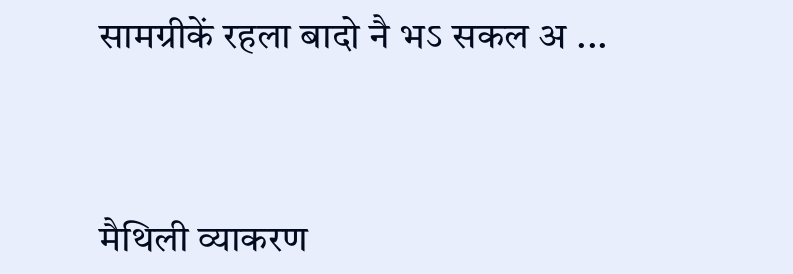सामग्रीकें रहला बादो नै भऽ सकल अ ...



मैथिली व्याकरण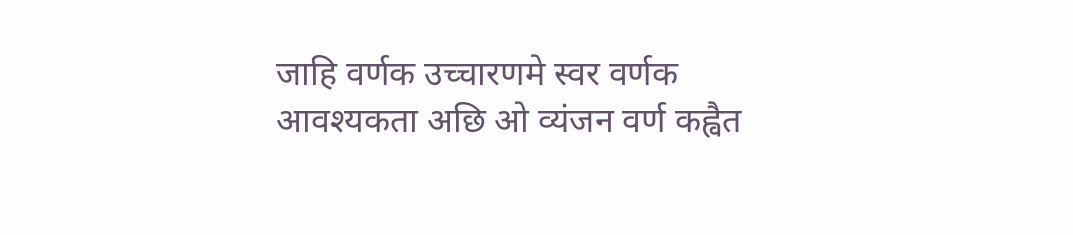जाहि वर्णक उच्चारणमे स्वर वर्णक आवश्यकता अछि ओ व्यंजन वर्ण कह्वैत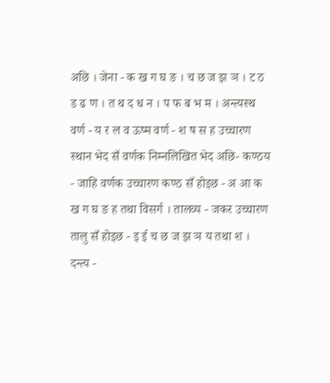अछि । जेना - क ख ग घ ङ । च छ ज झ ञ । ट ठ ड ढ ण । त थ द ध न । प फ ब भ म । अन्त्यस्थ वर्ण - य र ल व ऊष्म वर्ण - श ष स ह उच्चारण स्थान भेद सँ वर्णक निम्नलिखित भेद अछि- कण्ठय - जाहि वर्णक उच्चारण कण्ठ सँ होइछ - अ आ क ख ग घ ङ ह तथा विसर्ग । तालव्य - जकर उच्चारण तालु सँ होइछ - इ ई च छ ज झ ञ य तथा श । दन्त्य -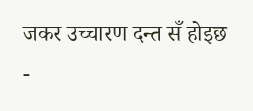जकर उच्चारण दन्त सँ होइछ -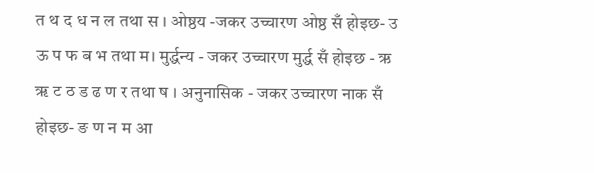त थ द ध न ल तथा स । ओष्ठय -जकर उच्चारण ओष्ठ सँ होइछ- उ ऊ प फ ब भ तथा म। मुर्द्धन्य - जकर उच्चारण मुर्द्ध सँ होइछ - ऋ ॠ ट ठ ड ढ ण र तथा ष । अनुनासिक - जकर उच्चारण नाक सँ होइछ- ङ ण न म आ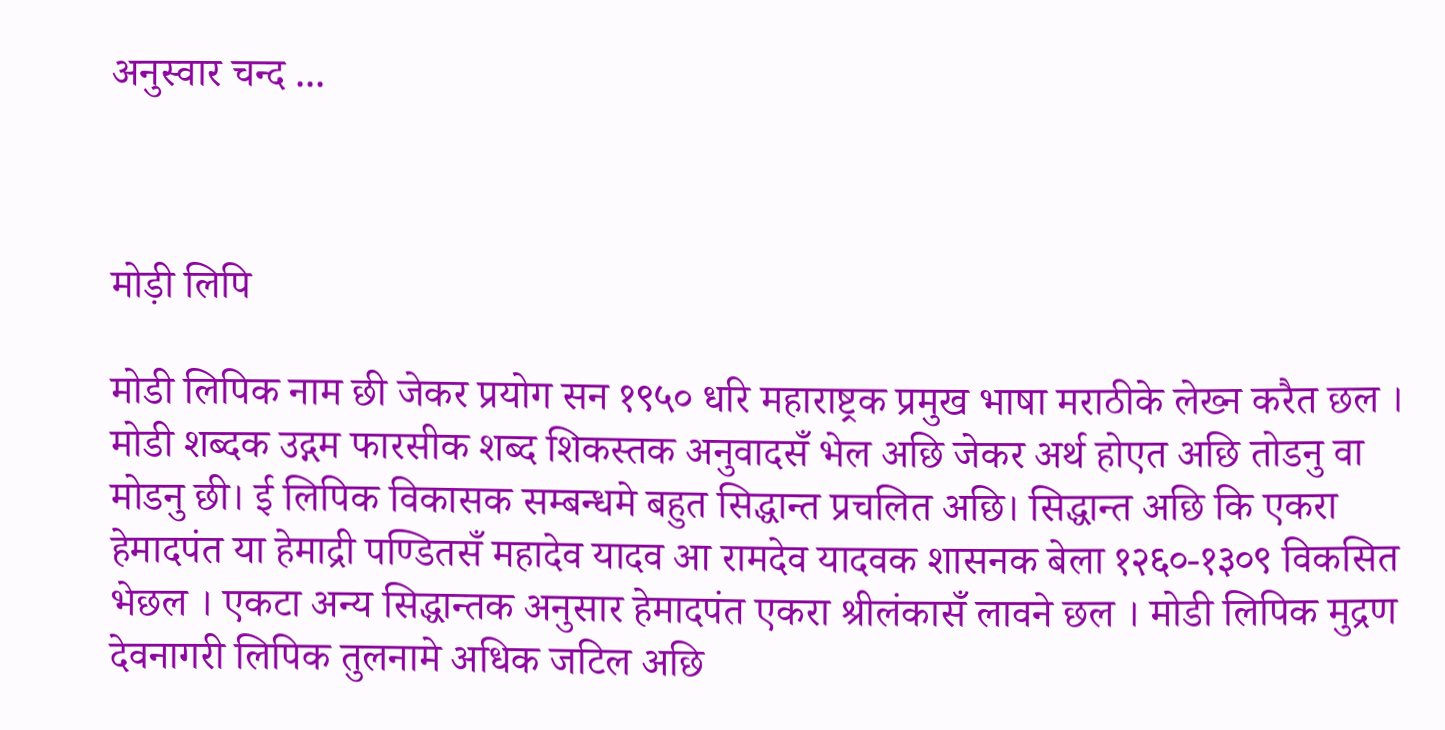अनुस्वार चन्द ...



मोड़ी लिपि

मोडी लिपिक नाम छी जेकर प्रयोग सन १९५० धरि महाराष्ट्रक प्रमुख भाषा मराठीके लेख्न करैत छल । मोडी शब्दक उद्गम फारसीक शब्द शिकस्तक अनुवादसँ भेल अछि जेकर अर्थ होएत अछि तोडनु वा मोडनु छी। ई लिपिक विकासक सम्बन्धमे बहुत सिद्धान्त प्रचलित अछि। सिद्धान्त अछि कि एकरा हेमादपंत या हेमाद्री पण्डितसँ महादेव यादव आ रामदेव यादवक शासनक बेला १२६०-१३०९ विकसित भेछल । एकटा अन्य सिद्धान्तक अनुसार हेमादपंत एकरा श्रीलंकासँ लावने छल । मोडी लिपिक मुद्रण देवनागरी लिपिक तुलनामे अधिक जटिल अछि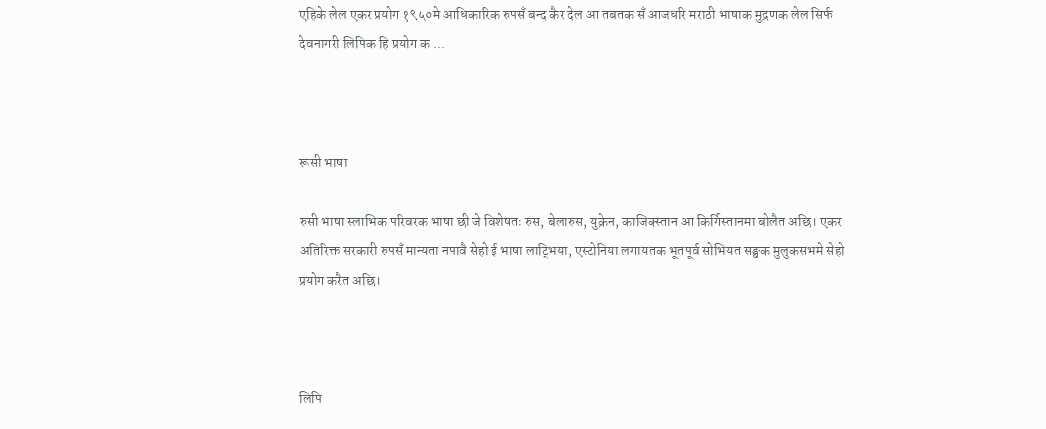एहिके लेल एकर प्रयोग १९५०मे आधिकारिक रुपसँ बन्द कैर देल आ तबतक सँ आजधरि मराठी भाषाक मुद्रणक लेल सिर्फ देवनागरी लिपिक हि प्रयोग क ...



रूसी भाषा

रुसी भाषा स्लाभिक परिवरक भाषा छी जे विशेषतः रुस, बेलारुस, युक्रेन, काजिक्स्तान आ किर्गिस्तानमा बोलैत अछि। एकर अतिरिक्त सरकारी रुपसँ मान्यता नपावै सेहो ई भाषा लाट्भिया, एस्टोनिया लगायतक भूतपूर्व सोभियत सङ्घक मुलुकसभमे सेहो प्रयोग करैत अछि।



लिपि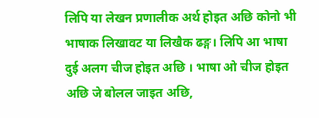लिपि या लेखन प्रणालीक अर्थ होइत अछि कोनो भी भाषाक लिखावट या लिखैक ढङ्ग। लिपि आ भाषा दुई अलग चीज होइत अछि । भाषा ओ चीज होइत अछि जे बोलल जाइत अछि,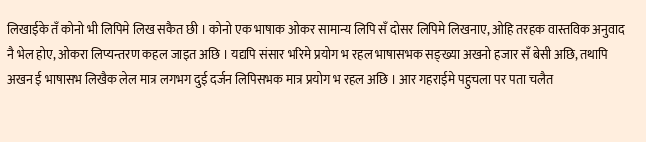लिखाईके तँ कोनो भी लिपिमे लिख सकैत छी । कोनो एक भाषाक ओकर सामान्य लिपि सँ दोसर लिपिमे लिखनाए, ओहि तरहक वास्तविक अनुवाद नै भेल होए, ओकरा लिप्यन्तरण कहल जाइत अछि । यद्यपि संसार भरिमे प्रयोग भ रहल भाषासभक सङ्ख्या अखनो हजार सँ बेसी अछि, तथापि अखन ई भाषासभ लिखैक लेल मात्र लगभग दुई दर्जन लिपिसभक मात्र प्रयोग भ रहल अछि । आर गहराईमे पहुचला पर पता चलैत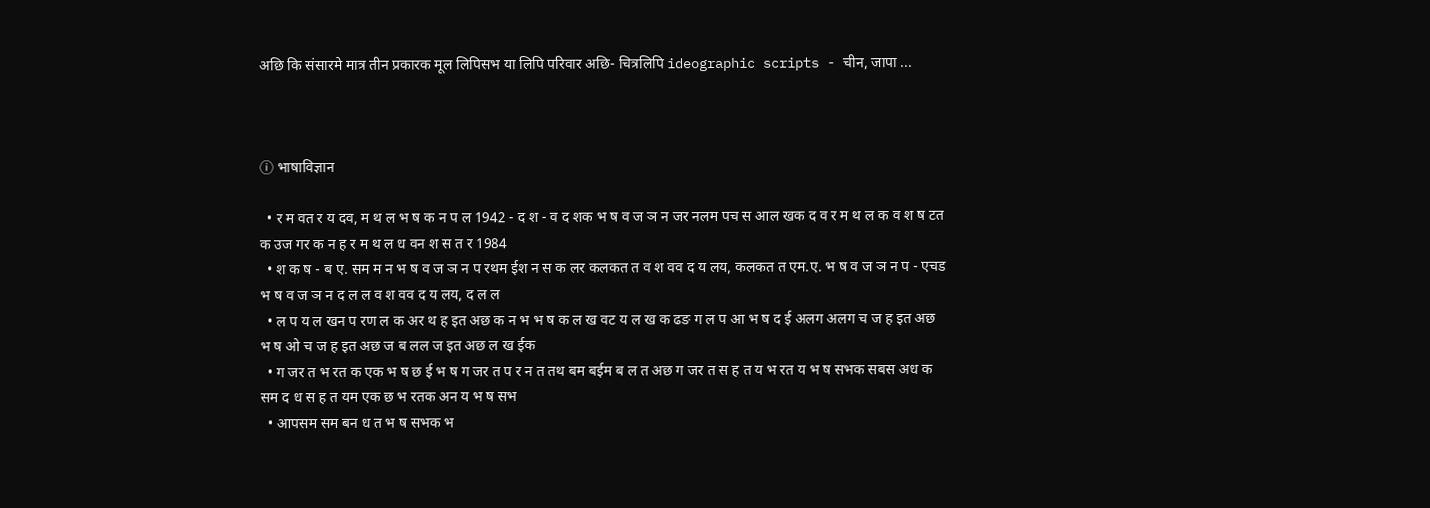अछि कि संसारमे मात्र तीन प्रकारक मूल लिपिसभ या लिपि परिवार अछि- चित्रलिपि ideographic scripts - चीन, जापा ...



ⓘ भाषाविज्ञान

  • र म वत र य दव, म थ ल भ ष क न प ल 1942 - द श - व द शक भ ष व ज ञ न जर नलम पच स आल खक द व र म थ ल क व श ष टत क उज गर क न ह र म थ ल ध वन श स त र 1984
  • श क ष - ब ए. सम म न भ ष व ज ञ न प रथम ईश न स क लर कलकत त व श वव द य लय, कलकत त एम.ए. भ ष व ज ञ न प - एचड भ ष व ज ञ न द ल ल व श वव द य लय, द ल ल
  • ल प य ल खन प रण ल क अर थ ह इत अछ क न भ भ ष क ल ख वट य ल ख क ढङ ग ल प आ भ ष द ई अलग अलग च ज ह इत अछ भ ष ओ च ज ह इत अछ ज ब लल ज इत अछ ल ख ईक
  • ग जर त भ रत क एक भ ष छ ई भ ष ग जर त प र न त तथ बम बईम ब ल त अछ ग जर त स ह त य भ रत य भ ष सभक सबस अध क सम द ध स ह त यम एक छ भ रतक अन य भ ष सभ
  • आपसम सम बन ध त भ ष सभक भ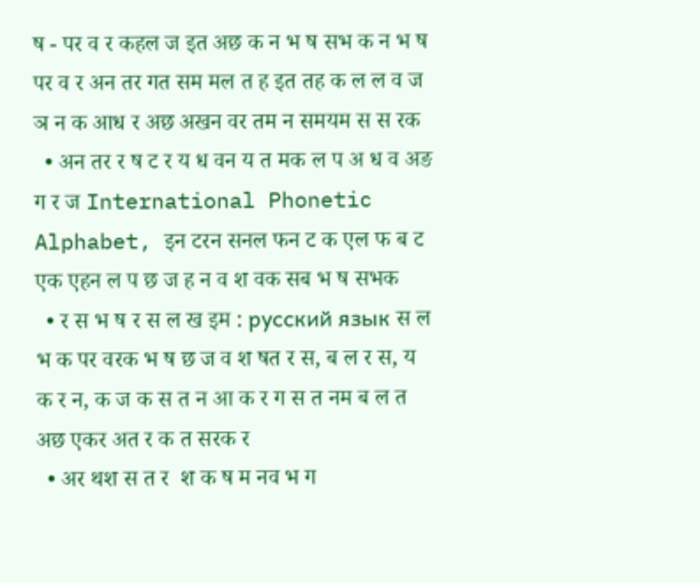ष - पर व र कहल ज इत अछ क न भ ष सभ क न भ ष पर व र अन तर गत सम मल त ह इत तह क ल ल व ज ञ न क आध र अछ अखन वर तम न समयम स स रक
  • अन तर र ष ट र य ध वन य त मक ल प अ ध व अङ ग र ज International Phonetic Alphabet, इन टरन सनल फन ट क एल फ ब ट एक एहन ल प छ ज ह न व श वक सब भ ष सभक
  • र स भ ष र स ल ख इम : русский язык स ल भ क पर वरक भ ष छ ज व श षत र स, ब ल र स, य क र न, क ज क स त न आ क र ग स त नम ब ल त अछ एकर अत र क त सरक र
  • अर थश स त र  श क ष म नव भ ग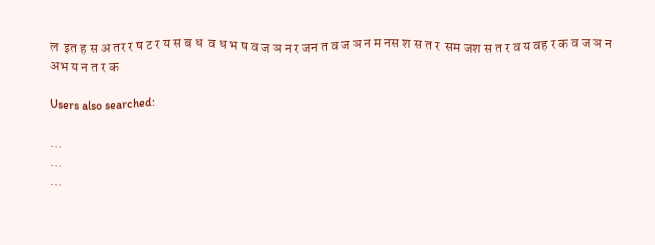ल  इत ह स अ तर र ष ट र य स ब ध  व ध भ ष व ज ञ न र जन त व ज ञ न म नस श स त र  सम जश स त र व य वह र क व ज ञ न अभ य न त र क

Users also searched:

...
...
...